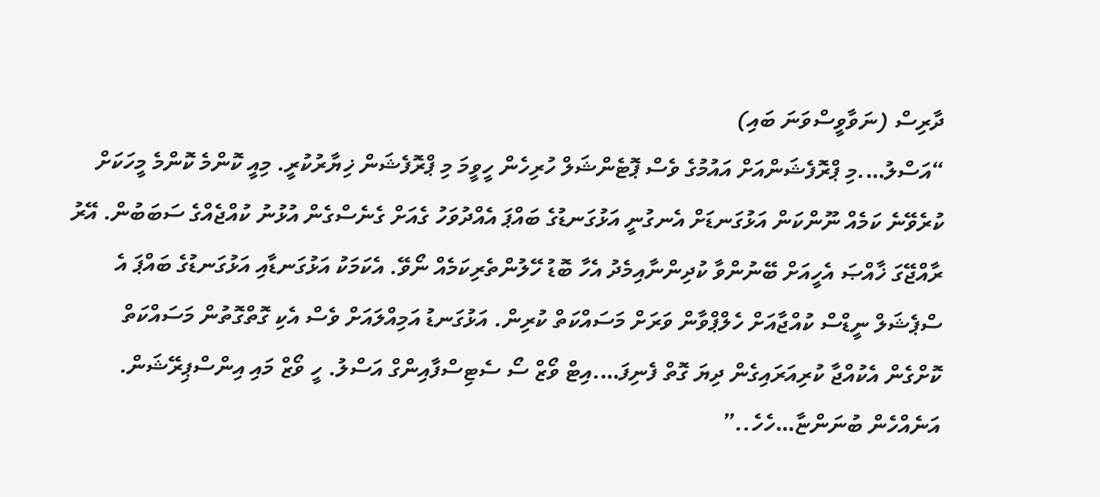ދާރިސް (ނަވާވީސްވަނަ ބައި)
“އަސްލު….މި ޕްރޮފެޝަންއަށް އައުމުގެ ވެސް ޕޮޓެންޝަލް ހުރިހެން ހީވީމަ މި ޕްރޮފެޝަން ޚިޔާރުކުރީ. މިއީ ކޮންމެ ކޮންމެ މީހަކަށް ކުރެވޭނެ ކަމެއް ނޫންކަން އަޅުގަނޑަށް އެނގުނީ އަޅުގަނޑުގެ ބައްޕަ އެއްދުވަހު ގެއަށް ގެނެސްގެން އުޅުނު ކުއްޖެއްގެ ސަބަބުން. އޭރު ރާއްޖޭގަ ޚާއްޞަ އެހީއަށް ބޭނުންވާ ކުދިންނާއިމެދު އެހާ ބޮޑު ހޭލުންތެރިކަމެއް ނޯވޭ. އެކަމަކު އަޅުގަނޑާއި އަޅުގަނޑުގެ ބައްޕަ އެ ސްޕެޝަލް ނީޑްސް ކުއްޖާއަށް ހެލްޕްވާން ވަރަށް މަސައްކަތް ކުރިން. އަޅުގަނޑު އަމިއްލައަށް ވެސް އެކި ގޮތްގޮތުން މަސައްކަތް ކޮށްގެން އެކުއްޖާ ކުރިއަރައިގެން ދިޔަ ގޮތް ފެނިފަ….އިޓް ވޯޒް ސޯ ސެޓިސްފާއިންގް އަސްލު. ހީ ވޯޒް މައި އިންސްޕިރޭޝަން. އަނެއްހެން ބުނަންޏާ…ހެހެ..”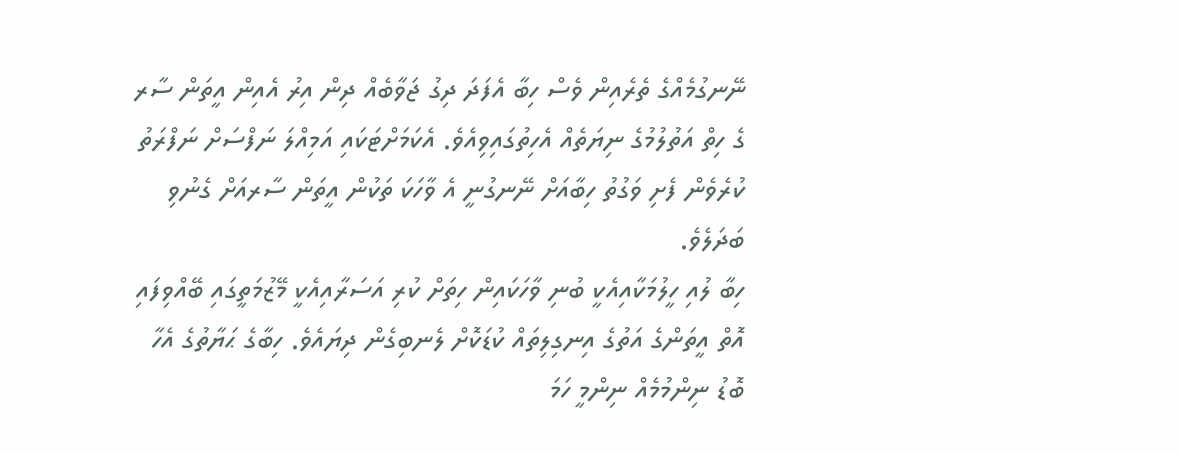ނޭނގުމެއްގެ ތެރެއިން ވެސް ހިބާ އެފަދަ ދިގު ޖަވާބެއް ދިން އިރު އެއިން އީތަން ސާރ ގެ ހިތް އަތުލުމުގެ ނިޔަތެއް އެހިތުގައިވިއެވެ. އެކަމަށްޓަކައި އަމިއްލަ ނަފްސަށް ނަފްރަތު ކުރެވެން ފެށި ވަގުތު ހިބާއަށް ނޭނގުނީ އެ ވާހަކަ ތަކުން އީތަން ސާރއަށް ގެނުވި ބަދަލެވެ.
ހިބާ ލުއި ހީލުމަކާއިއެކީ ބުނި ވާހަކައިން ހިތަށް ކުރި އަސަރާއިއެކީ މޭޒުމަތީގައި ބޭއްވިފައި އޮތް އީތަންގެ އަތުގެ އިނގިލިތައް ކުޑަކޮށް ލެނބިގެން ދިޔައެވެ. ހިބާގެ ޙަޔާތުގެ އެހާ ބޮޑު ނިންމުމެއް ނިންމީ ހަމަ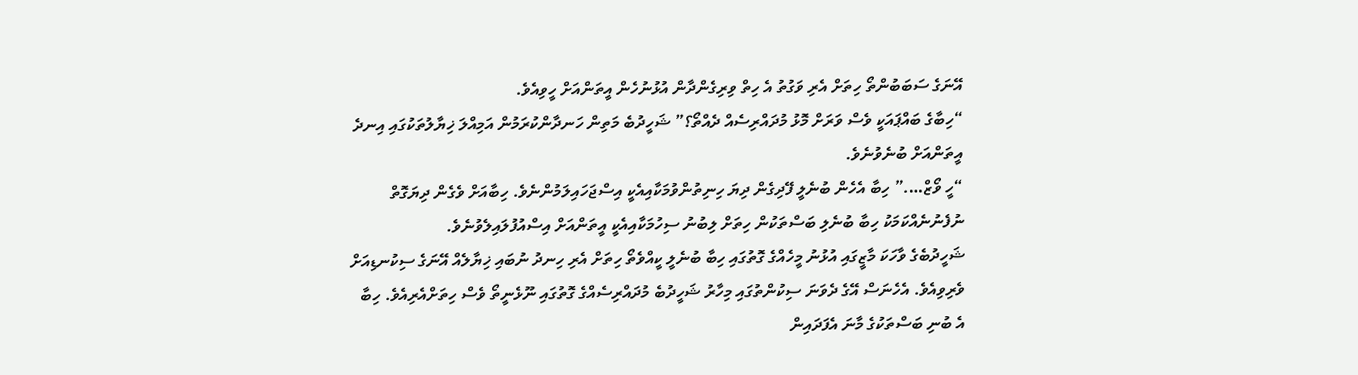އޭނަގެ ސަބަބުންތޯ ހިތަށް އެރި ވަގުތު އެ ހިތް ވިރިގެންދާން އުޅުނުހެން އީތަންއަށް ހީވިއެވެ.
“ހިބާގެ ބައްޕައަކީ ވެސް ވަރަށް މޮޅު މުދައްރިސެއް ދެއްތޯ؟” ޝަހީދުބެ މަތިން ހަނދާންކުރަމުން އަމިއްލަ ޚިޔާލުތަކުގައި އިނދެ އީތަންއަށް ބުނެވުނެވެ.
“ހީ ވޯޒް….” ހިބާ އެހެން ބުނެލީ ފޭދިގެން ދިޔަ ހިނިތުންވުމަކާއިއެކީ އިސްޖަހައިލަމުންނެވެ. ހިބާއަށް ވެގެން ދިޔަގޮތް ނުފެނުނެއްކަމަކު ހިބާ ބުނެލި ބަސްތަކުން ހިތަށް ލިބުނު ސިހުމަކާއިއެކީ އީތަންއަށް އިސްއުފުލައިލެވުނެވެ.
ޝަހީދުބެގެ ވާހަކަ މާޒީގައި އުޅުނު މީހެއްގެ ގޮތުގައި ހިބާ ބުނެލީ ކީއްވެތޯ ހިތަށް އެރި ހިނދު ނުބައި ޚިޔާލެއް އޭނަގެ ސިކުނޑިއަށް ވެރިވިއެވެ. އެހެނަސް އޭގެ ދެވަނަ ސިކުންތުގައި މިހާރު ޝަހީދުބެ މުދައްރިސެއްގެ ގޮތުގައި ނޫޅެނީތޯ ވެސް ހިތަށްއެރިއެވެ. ހިބާ އެ ބުނި ބަސްތަކުގެ މާނަ އެފަދައިން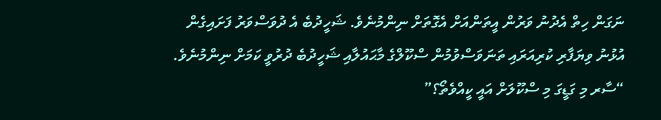ނަގަން ހިތް އެދުނު ވަރުން އީތަންއަށް އެގޮތަށް ނިންމުނެވެ. ޝަހީދުބެ އެ ދުވަސްވަރު ފަށައިގެން އުޅުނު ވިޔަފާރި ކުރިއަރައި ތަނަވަސްވުމުން ސްކޫލްގެ މާޙައުލާއި ޝަހީދުބެ ދުރުވީ ކަމަށް ނިންމުނެވެ.
“ސާރ މި ގަޑީގަ މި ސްކޫލަށް އައީ ކީއްވެތޯ؟”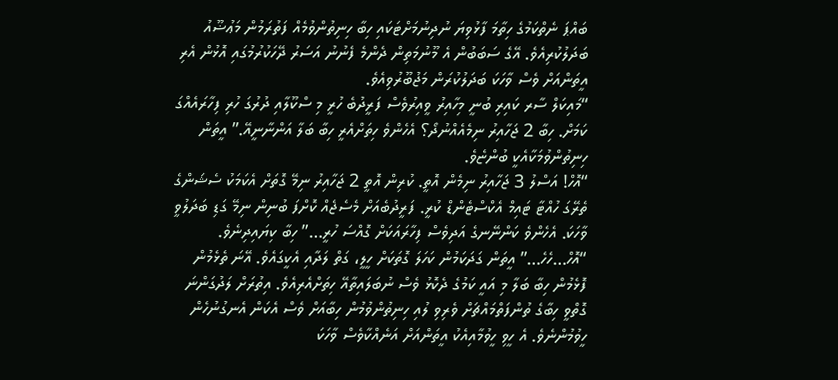ބައްޕަ ނެތްކަމުގެ ހިތާމަ ފާޅުވިޔަ ނުދިނުމަށްޓަކައި ހިބާ ހިނިތުންވުމެއް ފަތުރަމުން މަޢުޟޫއު ބަދަލުކުރިއެވެ. އޭގެ ސަބަބުން އެ މޫނުމަތިން ދެންމެ ފެނުނު އަސަރު ދޭހަކުރުމުގައި އޮޅުން އެރި އީތަންއަށް ވެސް ވާހަކަ ބަދަލުކުރަން މަޖުބޫރުވިއެވެ.
“މައިކަލް ސާރ ކައިރި ބުނީ މިހާއިރު ވީއިރުވެސް ފަރީދުބެ ހުރީ މި ސްކޫލާއި ދުރުގަ ހުރި ފިހާރައެއްގަ ކަމަށް. ހިބާ 2 ޖަހާއިރު ނިމެއެއްނުދޯ؟ އެހެންވެ ހިތަށްއެރީ ހިބާ ބަލާ އަންނާނީއޭ.” އީތަން ހިނިތުންވުމަކާއެކީ ބުންޏެވެ.
“އޮހް! އަސްލު 3 ޖަހާއިރު ނިމެން އޮތީ. ކުރިން އޮތީ 2 ޖަހާއިރު ނިމޭ ގޮތަށް އެކަމަކު ސެޝަންގެ ތެރޭގަ ހުއްޓާ ޓައިމް އެކްސްޓެންޑް ކުރީ. ފަރީދުބެއަށް މެސެޖެއް ކޮށްފަ ބުނިން ނިމޭ ގަޑި ބަދަލުވީ ވާހަކަ. އެހެންވެ ކަންނޭނގެ އަދިވެސް ފިހާރައަކަށް ގޮއްސަ ހުރީ…” ހިބާ ކިޔައިދިނެވެ.
“އޮހް…ހެހެ…” އީތަން ގަދަކަމުން ކަހަލަ ގޮތަކަށް ހީލީ، ގަތް ލަދާއި އެކީގައެވެ. އޭނަ ތެޅެމުން ފޮޅެމުން ހިބާ ބަލާ މި އައީ ކަމުގެ ދެކޮޅު ވެސް ނުބަލައިތާއޭ ހިތަށްއެރިއެވެ. އިތުރަށް ލަދުގަންނަ ގޮތްވީ ހިބާގެ ތުންފަތްމައްޗަށް ވެރިވި ލުއި ހިނިތުންވުމުން ހިބާއަށް ވެސް އެކަން އެނގުނުހެން ހީވުމުންނެވެ. އެ ހީވި ހީވުމާއިއެކު އީތަންއަށް އަނެއްކާވެސް ވާހަކަ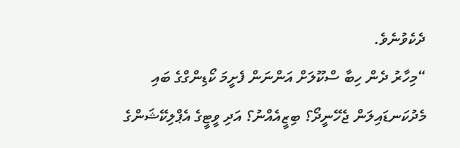ދެކެވުނެވެ.
“މިހާރު ދެން ހިބާ ސްކޫލަށް އަންނަން ފެށީމަ ކޯޑިންގްގެ ބައި މެދުކަނޑައިލަން ޖެހޭނީދޯ؟ ބިޒީއެއްނު؟ އަދި ވީޓީގެ އެޕްލިކޭޝަންގެ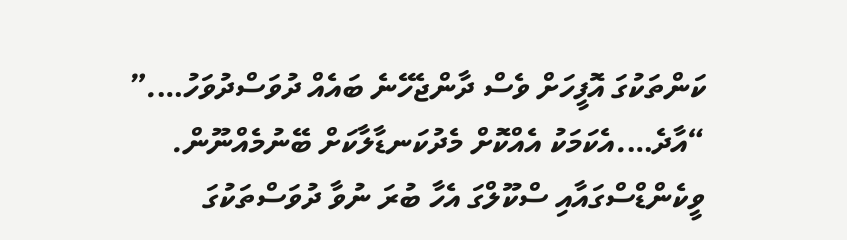ކަންތަކުގަ އޮފީހަށް ވެސް ދާންޖެހޭނެ ބައެއް ދުވަސްދުވަހު….”
“އާދެ….އެކަމަކު އެއްކޮށް މެދުކަނޑާލާކަށް ބޭނުމެއްނޫން. ވީކެންޑްސްގައާއި ސްކޫލްގަ އެހާ ބުރަ ނުވާ ދުވަސްތަކުގަ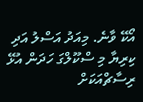އޯކޭ ވާނެ. މިއަދު އަސްލު އަދި ކިރިޔާ މި ސްކޫލްގަ ހަދަން އުޅޭ ރިސާޗްއަކަށް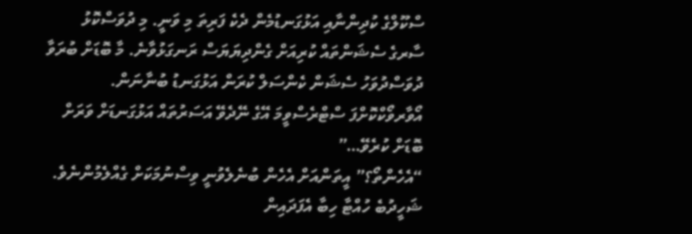ސްކޫލްގެ ކުދިންނާއި އަޅުގަނޑުމެން ދެކެ ފަރިތަ މި ވަނީ. މި ދުވަސްކޮޅު ސާރގެ ސެޝަންތައް ކުރިއަށް ގެންދިޔަޔަސް ރަނގަޅުވާނެ. މާ ބޮޑަށް ބުރަވާ ދުވަސްދުވަހު ސެޝަން ކެންސަލް ކުރަން އަޅުގަނޑު ބުނާނަން. އޯވާރވޯކްކޮށްފަ ސްޓްރެސްވީމަ އޭގެ ނޭދެވޭ އަސަރުތައް އަޅުގަނޑަށް ވަރަށް ބޮޑަށް ކުރެވޭ…”
“އެހެންތޯ؟” އީތަންއަށް އެހެން ބުނެލެވުނީ ވިސްނުމަކަށް ގެއްލެމުންނެވެ. ޝަހީދުބެ ހުއްޓާ ހިބާ އެފަދައިން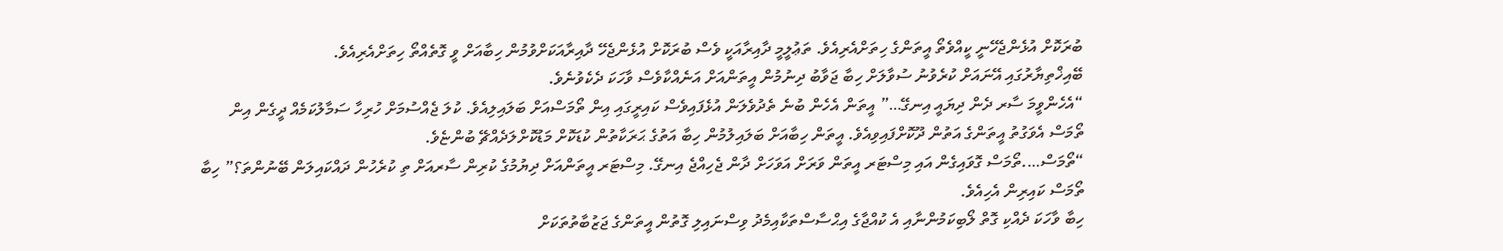ބުރަކޮށް އުޅެންޖެހޭނީ ކީއްވެތޯ އީތަންގެ ހިތަށްއެރިއެވެ. ތަޢުލީމީ ދާއިރާއަކީ ވެސް ބުރަކޮށް އުޅެންޖެހޭ ދާއިރާއަކަށްވުމުން ހިބާއަށް ވީ ގޮތެއްތޯ ހިތަށްއެރިއެވެ.
ބޭއިޚްތިޔާރުގައި އޭނައަށް ކުރެވުނު ސުވާލަށް ހިބާ ޖަވާބު ދިނުމުން އީތަންއަށް އަނެއްކާވެސް ވާހަކަ ދެކެވުނެވެ.
“އެހެންވީމަ ސާރ ދެން ދިޔައީ އިނގޭ…” އީތަން އެހެން ބުނެ ތެދުވެލަން އުޅެފައިވެސް ކައިރީގައި އިން ތޯމަސްއަށް ބަލައިލިއެވެ. ކުލަ ޖެއްސުމަށް ހުރިހާ ސަމާލުކަމެއް ދީގެން އިން ތޯމަސް އެވަގުތު އީތަންގެ އަތުން ދޫކޮށްފައިވިއެވެ. އީތަން ހިބާއަށް ބަލައިލުމުން ހިބާ އަތުގެ ޙަރަކާތުން ކުޑަކޮށް މަޑުކޮށްލަދެއްޗޭ ބުންޏެވެ.
“ތޯމަސް….ތޯމަސް ގޮވައިގެން އައި މިސްޓަރ އީތަން ވަރަށް އަވަހަށް ދާން ޖެހިއްޖެ އިނގޭ. މިސްޓަރ އީތަންއަށް ދިޔުމުގެ ކުރިން ސާރއަށް ތި ކުރެހުން ދައްކައިލަން ބޭނުންތަ؟” ހިބާ ތޯމަސް ކައިރިން އެހިއެވެ.
ހިބާ ވާހަކަ ދެއްކި ގޮތް ލޯބިކަމުންނާއި އެ ކުއްޖާގެ އިޙްސާސްތަކާއިމެދު ވިސްނައިލި ގޮތުން އީތަންގެ ޖަޒުބާތުތަކަށް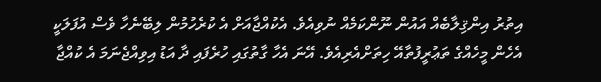އިތުރު އިންޤިލާބެއް އައުން ނޫންކަމެއް ނުވިއެވެ. އެކުއްޖާއަށް އެ ކުރެހުމުން ލިބޭނެހާ ވެސް އުފަލަކީ އެހެން މީހެއްގެ ތަޢުރީފުތާއޭ ހިތަށްއެރިއެވެ. އޭނަ އެހާ ގާތުގައި ހުރެފައި ދާ އަޑު އިވިއްޖެނަމަ އެ ކުއްޖާ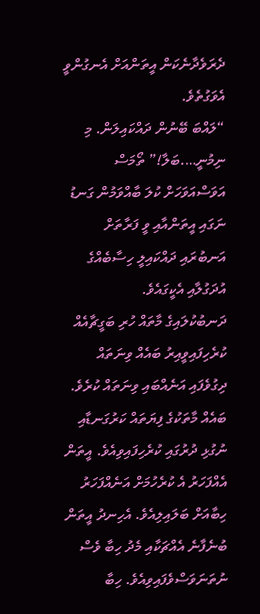ދެރަވެދާނެކަން އީތަންއަށް އެނގުންވީ އެވަގުތެވެ.
“ލައްބަ ބޭނުން ދައްކައިލަން. މި ނިމުނީ….ބަލާ!” ތޯމަސް އަވަސްއަވަހަށް ކުލަ ބާއްވަމުން ގަނޑު ނަގައި އީތަންއާއި ވީ ފަރާތަށް އަނބުރައި ދައްކައިލީ ހިސާބެއްގެ އުދަގުލާއި އެކީގައެވެ.
ދަނބުކުލައިގެ މާތައް ހުރި ބަގީޗާއެއް ކުރެހިފައިވީއިރު ބައެއް ވިނަތައް ދިގުވެފައި އަނެއްބައި ވިނަތައް ކުރެވެ. ބައެއް މާތަކުގެ ފިޔަތައް ކަރުގަނޑާއި ނުގުޅި ދުރުގައި ކުރެހިފައިވިއެވެ. އީތަން އެއްފަހަރު އެ ކުރެހުމަށް އަނެއްފަހަރު ހިބާއަށް ބަލައިލިއެވެ. އެހިނދު އީތަން ބުނެފާނެ އެއްޗަކާއި މެދު ހިބާ ވެސް ނުތަނަވަސްވެފައިވިއެވެ. ހިބާ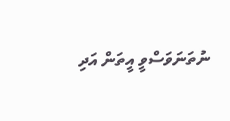ނުތަނަވަސްވީ އީތަން އަދި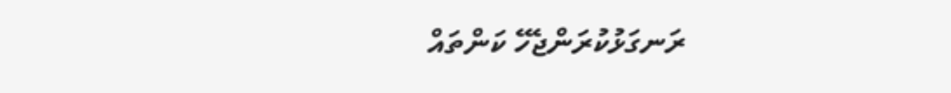ރަނގަޅުކުރަންޖެހޭ ކަންތައް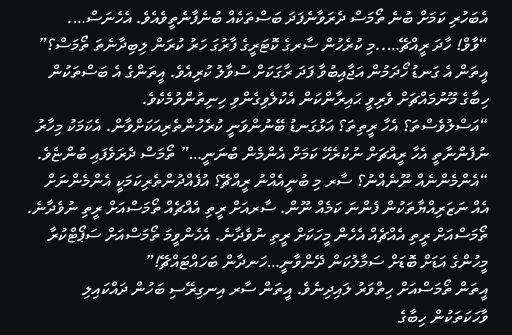އެބަހުރި ކަމަށް ބުނެ ތޯމަސް ދެރަވާނެފަދަ ބަސްތަކެއް ބުނެފާނެތީވެއެވެ. އެހެނަސް….
“ވާވް! ހާދަ ރީއްޗޭ…..މި ކުރެހުން ސާރގެ ކޮޓަރީގެ ފާރުގަ ހަރު ކުރަން ލިބިދާނެތަ ތޯމަސް؟” އީތަން އެ ގަނޑު ހޯދަމުން އަޖާއިބުވާ ފަދަ ރާގަކަށް ސުވާލު ކުރިއެވެ. އީތަންގެ އެ ބަސްތަކުން ހިބާގެ މޫނުމައްޗަށް ވެރިވީ ޙައިރާންކަން އެކުލެވިގެންވި ހިނިތުންވުމެކެވެ.
“އަސްލުވެސްތަ؟ އެހާ ރީތިތަ؟ އަޅުގަނޑު ބޭނުންވަނީ ކުރެހުންތެރިއަކަށްވާން. އެކަމަކު މިހާރު ނުފެންނާތީ އެހާ ރީއްޗަށް ނުކުރެހޭ ކަމަށް އެންމެން ބުނަނީ…” ތޯމަސް ދެރަވެފައި ބުންޏެވެ.
“އެންމެންނެއް ނޫނެއްނު؟ ސާރ މި ބުނީއެއްނު ރީއްޗޭ؟ އުފެއްދުންތެރިކަމަކީ އެންމެންނަށް އެއް ނަޒަރިއްޔާތަކުން ފެންނަ ކަމެއް ނޫން. ސާރއަށް ރީތި އެއްޗެއް ތޯމަސްއަށް ރީތި ނުވެދާނެ. ތޯމަސްއަށް ރީތި އެއްޗެއް އެހެން މީހަކަށް ރީތި ނުވެދާނެ. އެހެންވީމަ ތޯމަސްއަށް ސަޕޯޓްކުރާ މީހުންގެ އަޑަށް ބޮޑަށް ސަމާލުކަން ދޭންވާނީ…ހަނދާން ބަހައްޓައްޗޭ!”
އީތަން ތޯމަސްއަށް ހިތްވަރު ލައިދިނެވެ. އީތަން ސާރ އިނގިރޭސި ބަހުން ދައްކައިލި ވާހަކަތަކުން ހިބާގެ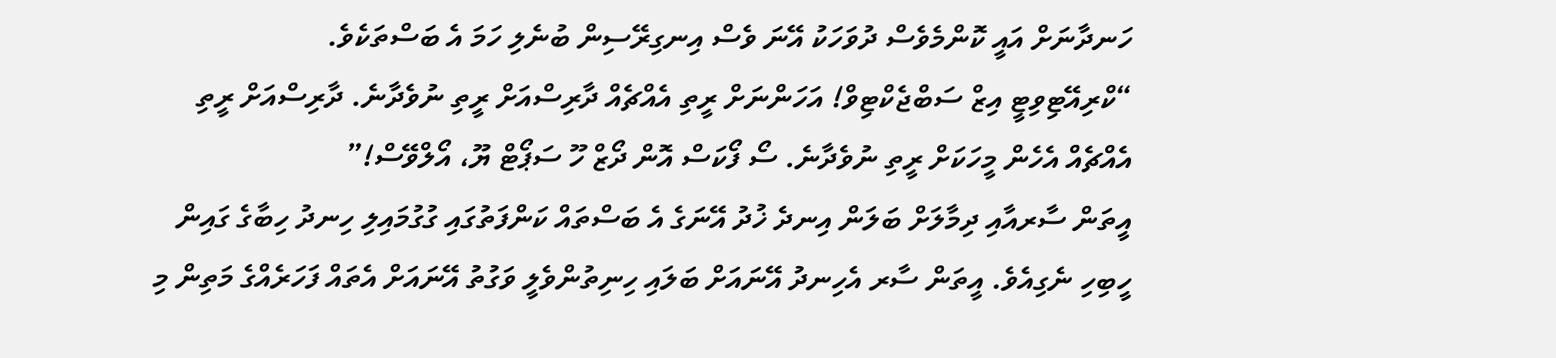ހަނދާނަށް އައީ ކޮންމެވެސް ދުވަހަކު އޭނަ ވެސް އިނގިރޭސިން ބުނެލި ހަމަ އެ ބަސްތަކެވެ.
“ކްރިއޭޓިވިޓީ އިޒް ސަބްޖެކްޓިވް! އަހަންނަށް ރީތި އެއްޗެއް ދާރިސްއަށް ރީތި ނުވެދާނެ. ދާރިސްއަށް ރީތި އެއްޗެއް އެހެން މީހަކަށް ރީތި ނުވެދާނެ. ސޯ ފޯކަސް އޮން ދޯޒް ހޫ ސަޕޯޓް ޔޫ، އޯލްވޭސް!”
އީތަން ސާރއާއި ދިމާލަށް ބަލަން އިނދެ ޚުދު އޭނަގެ އެ ބަސްތައް ކަންފަތުގައި ގުގުމައިލި ހިނދު ހިބާގެ ގައިން ހީބިހި ނެގިއެވެ. އީތަން ސާރ އެހިނދު އޭނައަށް ބަލައި ހިނިތުންވެލީ ވަގުތު އޭނައަށް އެތައް ފަހަރެއްގެ މަތިން މި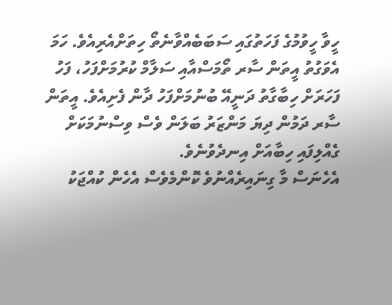ހީވާ ހީވުމުގެ ފަހަތުގައި ސަބަބެއްވާނެތޯ ހިތަށްއެރިއެވެ. ހަމަ އެވަގުތު އީތަން ސާރ ތޯމަސްއާއި ސަލާމް ކުރުމަށްފަހު، ފަހު ފަހަރަށް ހިބާގާތު ދަނީއޭ ބުނުމަށްފަހު ދާން ފެށިއެވެ. އީތަން ސާރ ދަމުން ދިޔަ މަންޒަރު ބަލަން ވެސް ވިސްނުމަކަށް ގެއްލިފައި ހިބާއަށް އިނދެވުނެވެ.
އެހެނަސް މާ ގިނައިރެއްނުވެ ކޮންމެވެސް އެހެން ކުއްޖަކު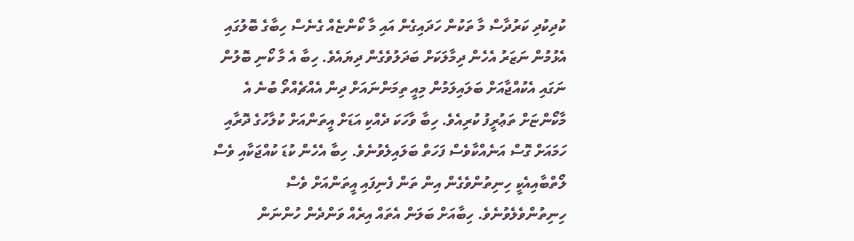ކުދިކުދި ކަރުދާސް މާ ތަކުން ހަދައިގެން އައި މާ ކޯންޏެއް ގެނެސް ހިބާގެ ބޮލުގައި އެޅުމުން ނަޒަރު އެހެން ދިމާލަކަށް ބަދަލުވެގެން ދިޔައެވެ. ހިބާ އެ މާ ކޯނި ބޮލުން ނަގައި އެކުއްޖާއަށް ބަލައިލަމުން މިއީ ތިމަންނައަށް ދިން އެއްޗެއްތޯ ބުނެ އެ މާކޯންޏަށް ތަޢުރީފު ކުރިއެވެ. ހިބާ ވާހަކަ ދެއްކި އަޑަށް އީތަންއަށް ކުލާހުގެ ދޮރާއި ހަމައަށް ގޮސް އަނެއްކާވެސް ފަހަތް ބަލައިލެވުނެވެ. ހިބާ އެހެން ކުޑަ ކުއްޖަކާއި ވެސް ލޯތްބާއިއެކީ ހިނިތުންވެގެން އިން ތަން ފެނިފައި އީތަންއަށް ވެސް ހިނިތުންވެލެވުނެވެ. ހިބާއަށް ބަލަން އެތައް އިރެއް ވަންދެން ހުންނަން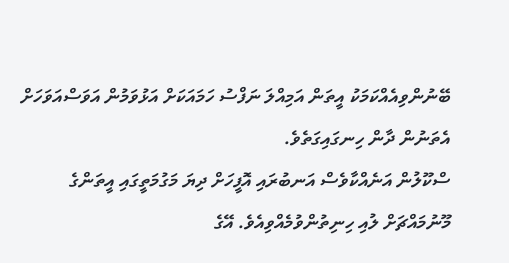ބޭނުންވިއެއްކަމަކު އީތަން އަމިއްލަ ނަފްސު ހަމައަކަށް އަޅުވަމުން އަވަސްއަވަހަށް އެތަނުން ދާން ހިނގައިގަތެވެ.
ސްކޫލުން އަނެއްކާވެސް އަނބުރައި އޮފީހަށް ދިޔަ މަގުމަތީގައި އީތަންގެ މޫނުމައްޗަށް ލުއި ހިނިތުންވުމެއްވިއެވެ. އޭގެ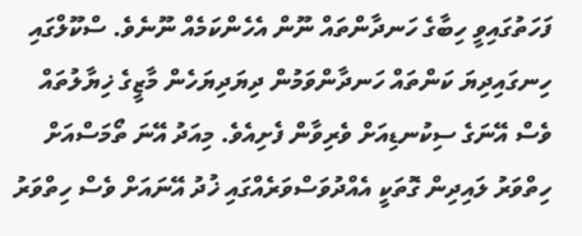ފަހަތުގައިވީ ހިބާގެ ހަނދާންތައް ނޫން އެހެންކަމެއް ނޫނެވެ. ސްކޫލްގައި ހިނގައިދިޔަ ކަންތައް ހަނދާންވަމުން ދިޔަދިޔަހެން މާޒީގެ ޚިޔާލުތައް ވެސް އޭނަގެ ސިކުނޑިއަށް ވެރިވާން ފެށިއެވެ. މިއަދު އޭނަ ތޯމަސްއަށް ހިތްވަރު ލައިދިން ގޮތަކީ އެއްދުވަސްވަރެއްގައި ޚުދު އޭނައަށް ވެސް ހިތްވަރު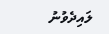ލައިދެވުނު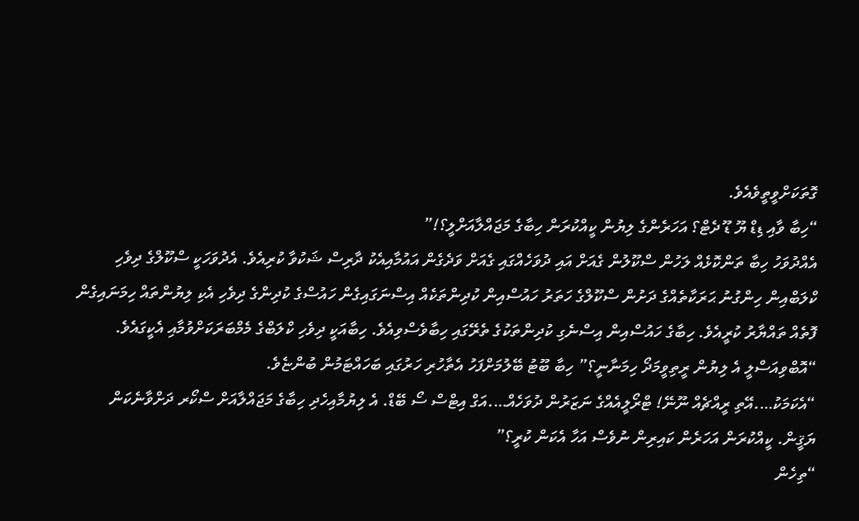ގޮތަކަށްވީތީވެއެވެ.
“ހިބާ ވާއި ޑިޑް ޔޫ ޑޫ ދެޓް؟ އަހަރެންގެ ލިޔުން ކީއްކުރަން ހިބާގެ މަޖައްލާއަށްލީ؟!”
އެއްދުވަހު ހިބާ ތަންކޮޅެއް ލަހުން ސްކޫލުން ގެއަށް އައި ދުވަހެއްގައި ގެއަށް ވަދެގެން އައުމާއިއެކު ދާރިސް ޝަކުވާ ކުރިއެވެ. އެދުވަހަކީ ސްކޫލްގެ ދިވެހި ކްލަބްއިން ހިންގުނު ޙަރަކާތެއްގެ ދަށުން ސްކޫލްގެ ހަތަރު ހައުސްއިން ކުދިންތަކެއް އިސްނަގައިގެން ހައުސްގެ ކުދިންގެ ދިވެހި އެކި ލިޔުންތައް ހިމަނައިގެން ފޮތެއް ތައްޔާރު ކުރީއެވެ. ހިބާގެ ހައުސްއިން އިސްނެގި ކުދިންތަކުގެ ތެރޭގައި ހިބާވެސްވިއެވެ. ހިބާއަކީ ދިވެހި ކްލަބްގެ މެމްބަރަކަށްވުމާއި އެކީގައެވެ.
“އޮބްވިއަސްލީ އެ ލިޔުން ރީތިވީމަދޯ ހިމަނާނީ؟” ހިބާ ބޫޓު ބޭލުމަށްފަހު އެތާހުރި ހަރުގައި ބަހައްޓަމުން ބުންޏެވެ.
“އެކަމަކު….އޭތި ރީއްޗެއް ނޫނޭ! ޓްރޯލީއެއްގެ ނަޒަރުން ދުވަހެއް….އަގް އިޓްސް ސޯ ބޭޑް. އެ ލިޔުމާއިހެދި ހިބާގެ މަޖައްލާއަށް ސްކޯރ ދަށްވާނެކަން ޔަޤީން. ކީއްކުރަން އަހަރެން ކައިރިން ނުވެސް އަހާ އެކަން ކުރީ؟”
“ތިހެން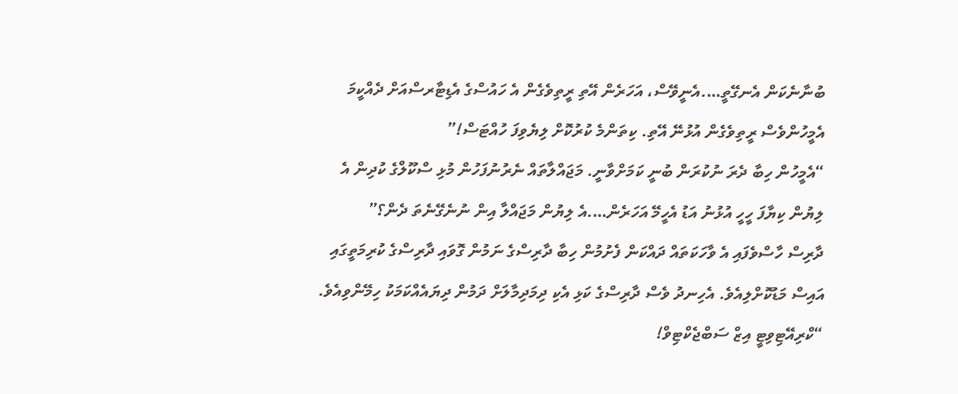ބުނާނެކަން އެނގޭތީ….އެނީވޭސް، އަހަރެން އޭތި ރީތިވެގެން އެ ހައުސްގެ އެޑިޓާރސްއަށް ދެއްކީމަ އެމީހުންވެސް ރީތިވެގެން އުޅުނޭ އޭތި. ކިތަންމެ ކުރުކޮށް ލިޔެވިފަ ހުއްޓަސް!”
“އެމީހުން ހިބާ ދެރަ ނުކުރަން ބުނީ ކަމަށްވާނީ. މަޖައްލާތައް ނެރުނުފަހުން މުޅި ސްކޫލްގެ ކުދިން އެ ލިޔުން ކިޔާފަ ހީހީ އުޅުނު އަޑު އެހީމޭ އަހަރެން….އެ ލިޔުން މަޖައްލާ އިން ނުނެގޭނެތަ ދެން؟”
ދާރިސް ހާސްވެފައި އެ ވާހަކަތައް ދައްކަން ފެށުމުން ހިބާ ދާރިސްގެ ނަމުން ގޮވައި ދާރިސްގެ ކުރިމަތީގައި އައިސް މަޑުކޮށްލިއެވެ. އެހިނދު ވެސް ދާރިސްގެ ކަޅި އެކި ދިމަދިމާލަށް ދަމުން ދިޔައެއްކަމަކު ހިމޭންވިއެވެ.
“ކްރިއޭޓިވިޓީ އިޒް ސަބްޖެކްޓިވް!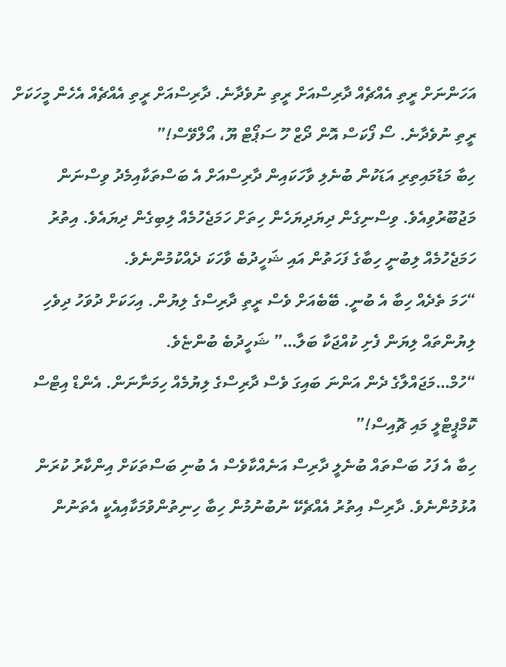އަހަންނަށް ރީތި އެއްޗެއް ދާރިސްއަށް ރީތި ނުވެދާނެ. ދާރިސްއަށް ރީތި އެއްޗެއް އެހެން މީހަކަށް ރީތި ނުވެދާނެ. ސޯ ފޯކަސް އޮން ދޯޒް ހޫ ސަޕޯޓް ޔޫ، އޯލްވޭސް!”
ހިބާ މަޑުމައިތިރި އަޑަކުން ބުނެލި ވާހަކައިން ދާރިސްއަށް އެ ބަސްތަކާއިމެދު ވިސްނަން މަޖުބޫރުވިއެވެ. ވިސްނިގެން ދިޔަދިޔަހެން ހިތަށް ހަމަޖެހުމެއް ލިބިގެން ދިޔައެވެ. އިތުރު ހަމަޖެހުމެއް ލިބުނީ ހިބާގެ ފަހަތުން އައި ޝަހީދުބެ ވާހަކަ ދެއްކުމުންނެވެ.
“ހަމަ ތެދެއް ހިބާ އެ ބުނީ. ބޭބެއަށް ވެސް ރީތި ދާރިސްގެ ލިޔުން. އިހަކަށް ދުވަހު ދިވެހި ލިޔުންތައް ލިޔަން ފެށި ކުއްޖަކާ ބަލާ…” ޝަހީދުބެ ބުންޏެވެ.
“ހުމް…މަޖައްލާގެ ދެން އަންނަ ބައިގަ ވެސް ދާރިސްގެ ލިޔުމެއް ހިމަނާނަން. އެންޑް އިޓްސް ކޮމްޕީޓްލީ މައި ޗޮއިސް!”
ހިބާ އެ ފަހު ބަސްތައް ބުނެލީ ދާރިސް އަނެއްކާވެސް އެ ބުނި ބަސްތަކަށް އިންކާރު ކުރަން އުޅުމުންނެވެ. ދާރިސް އިތުރު އެއްޗެކޭ ނުބުނުމުން ހިބާ ހިނިތުންވުމަކާއިއެކީ އެތަނުން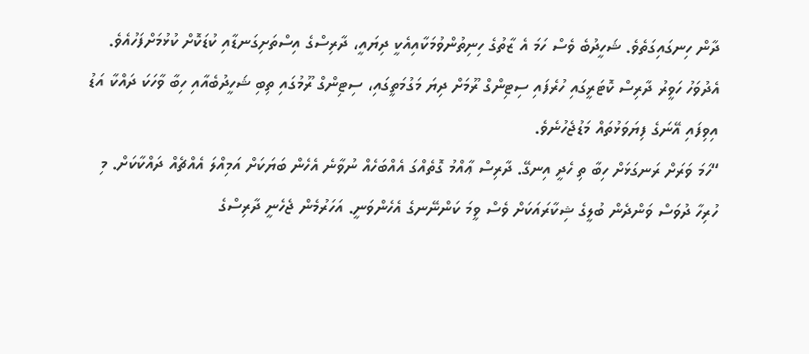ދާން ހިނގައިގަތެވެ. ޝަހީދުބެ ވެސް ހަމަ އެ ޒާތުގެ ހިނިތުންވުމަކާއިއެކީ ދިޔައީ، ދާރިސްގެ އިސްތަށިގަނޑާއި ކުޑަކޮށް ކުޅުމަށްފަހުއެވެ.
އެދުވަހު ހަވީރު ދާރިސް ކޮޓަރީގައި ހުރެފައި ސިޓިންގް ރޫމަށް ދިޔަ މަގުމަތީގައި، ސިޓިންގް ރޫމުގައި ތިބި ޝަހީދުބެއާއި ހިބާ ވާހަކަ ދައްކާ އަޑު އިވިފައި އޭނަގެ ފިޔަވަޅުތައް މަޑުޖެހުނެވެ.
“ހަމަ ވަރަށް ރަނގަޅަށް ހިބާ ތި ހެދީ އިނގޭ. ދާރިސް ޢާއްމު ގޮތެއްގަ އެއްބަހެއް ނުވާނެ އެހެން ބަޔަކަށް އަމިއްލަ އެއްޗެއް ދައްކާކަށް. މި ހުރިހާ ދުވަސް ވަންދެން ބުލީގެ ޝިކާރައަކަށް ވެސް ވީމަ ކަންނޭނގެ އެހެންވަނީ. އަހަރުމެން ޖެހެނީ ދާރިސްގެ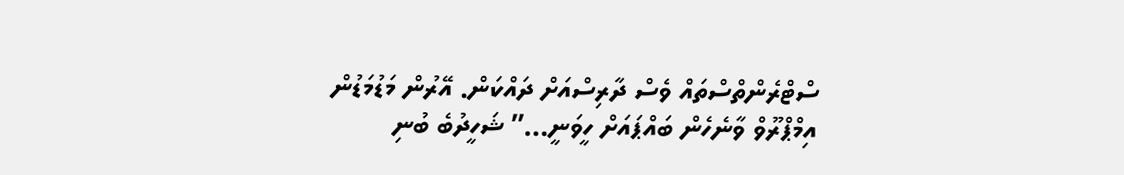ސްޓްރެންތްސްތައް ވެސް ދާރިސްއަށް ދައްކަން. އޭރުން މަޑުމަޑުން އިމްޕްރޫވް ވާނެހެން ބައްޕައަށް ހީވަނީ…” ޝަހީދުބެ ބުނި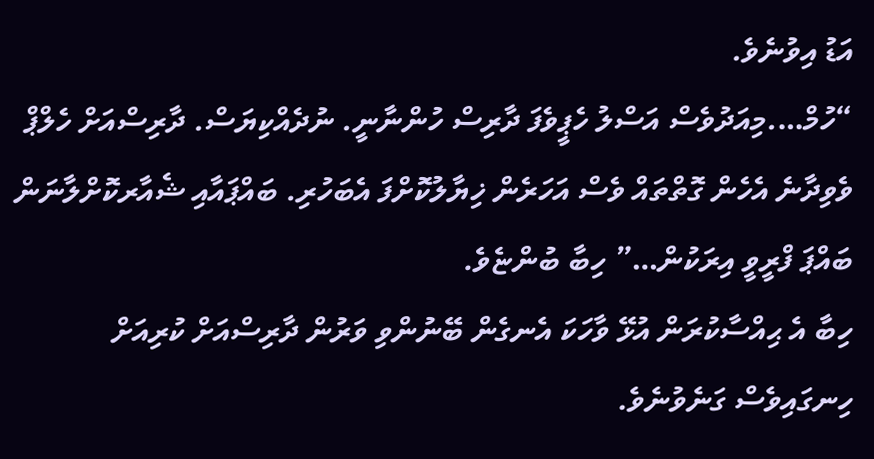އަޑު އިވުނެވެ.
“ހުމް….މިއަދުވެސް އަސްލު ހެޕީވެފަ ދާރިސް ހުންނާނީ. ނުދެއްކިޔަސް. ދާރިސްއަށް ހެލްޕް ވެވިދާނެ އެހެން ގޮތްތައް ވެސް އަހަރެން ޚިޔާލުކޮށްފަ އެބަހުރި. ބައްޕައާއި ޝެއާރކޮށްލާނަން ބައްޕަ ފްރީވީ އިރަކުން…” ހިބާ ބުންޏެވެ.
ހިބާ އެ ޙިއްސާކުރަން އުޅޭ ވާހަކަ އެނގެން ބޭނުންވި ވަރުން ދާރިސްއަށް ކުރިއަށް ހިނގައިވެސް ގަނެވުނެވެ.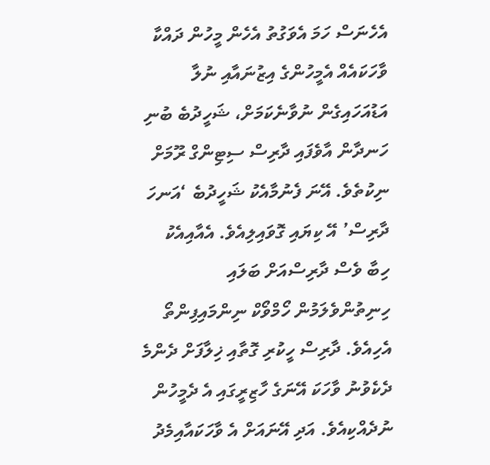އެހެނަސް ހަމަ އެވަގުތު އެހެން މީހުން ދައްކާ ވާހަކައެއް އެމީހުންގެ އިޒުނައާއި ނުލާ އަޑުއަހައިގެން ނުވާނެކަމަށް، ޝަހީދުބެ ބުނި ހަނދާން އާވެފައި ދާރިސް ސިޓިންގް ރޫމަށް ނިކުތެވެ. އޭނަ ފެނުމާއެކު ޝަހީދުބެ ‘އަނހަ ދާރިސް’ އޭ ކިޔައި ގޮވައިލިއެވެ. އެއާއިއެކު ހިބާ ވެސް ދާރިސްއަށް ބަލައި ހިނިތުންވެލަމުން ހޯމްވޯކް ނިންމައިފިންތޯ އެހިއެވެ. ދާރިސް ހީކުރި ގޮތާއި ޚިލާފަށް ދެންމެ ދެކެވުނު ވާހަކަ އޭނަގެ ހާޒިރީގައި އެ ދެމީހުން ނުދެއްކިއެވެ. އަދި އޭނައަށް އެ ވާހަކައާއިމެދު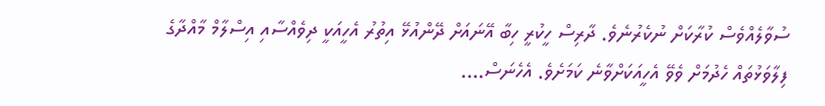ސުވާލެއްވެސް ކުރާކަށް ނުކެރުނެވެ. ދާރިސް ހީކުރީ ހިބާ އޭނައަށް ދޭންއުޅޭ އިތުރު އެހީއަކީ ދިވެއްސާއި އިސްލާމް މާއްދާގެ ފިލާވަޅުތައް ހެދުމަށް ވެވޭ އެހީއަކަށްވާނެ ކަމަށެވެ. އެހެނަސް….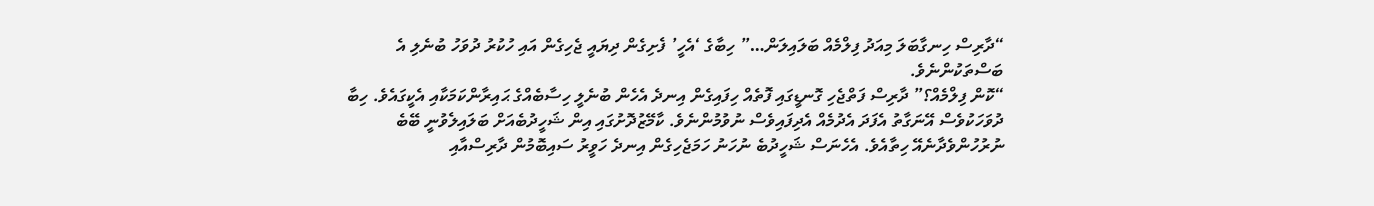“ދާރިސް ހިނގާބަލަ މިއަދު ފިލްމެއް ބަލައިލަން…” ހިބާގެ ‘އެހީ’ ފެށިގެން ދިޔައީ ޖެހިގެން އައި ހުކުރު ދުވަހު ބުނެލި އެ ބަސްތަކުންނެވެ.
“ކޮން ފިލްމެއް؟” ދާރިސް ފަތްޖެހި ގޮނޑީގައި ފޮތެއް ހިފައިގެން އިނދެ އެހެން ބުނެލީ ހިސާބެއްގެ ޙައިރާންކަމަކާއި އެކީގައެވެ. ހިބާ ދުވަހަކުވެސް އޭނަގާތު އެފަދަ އެދުމެއް އެދިފައިވެސް ނުވުމުންނެވެ. ކާމޭޒުދޮށުގައި އިން ޝަހީދުބެއަށް ބަލައިލެވުނީ ބޭބެ ނުރުހުންވެދާނެއޭ ހިތާއެވެ. އެހެނަސް ޝަހީދުބެ ނުހަނު ހަމަޖެހިގެން އިނދެ ހަވީރު ސައިބޮމުން ދާރިސްއާއި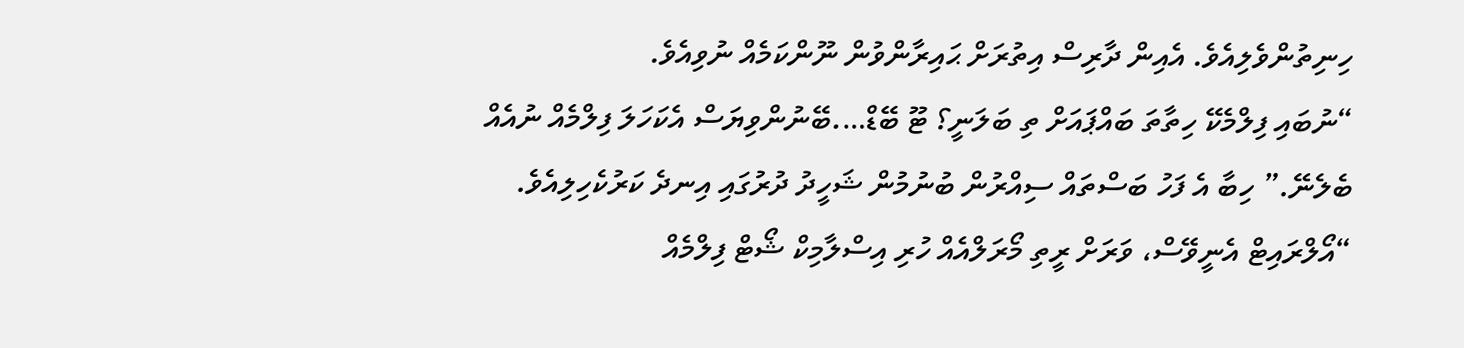ހިނިތުންވެލިއެވެ. އެއިން ދާރިސް އިތުރަށް ޙައިރާންވުން ނޫންކަމެއް ނުވިއެވެ.
“ނުބައި ފިލްމެކޭ ހިތާތަ ބައްޕައަށް ތި ބަލަނީ؟ ޓޫ ބޭޑް….ބޭނުންވިޔަސް އެކަހަލަ ފިލްމެއް ނުއެއް ބެލެނޭ.” ހިބާ އެ ފަހު ބަސްތައް ސިއްރުން ބުނުމުން ޝަހީދު ދުރުގައި އިނދެ ކަރުކެހިލިއެވެ.
“އޯލްރައިޓް އެނީވޭސް، ވަރަށް ރީތި މޯރަލްއެއް ހުރި އިސްލާމިކް ޝޯޓް ފިލްމެއް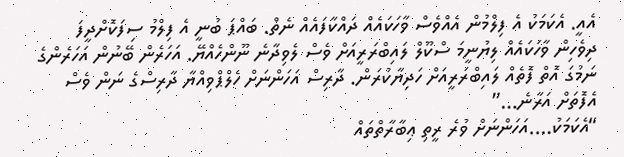އެއީ. އެކަމަކު އެ ފިލްމުން އެއްވެސް ވާހަކައެއް ދައްކާފައެއް ނެތް. ބައްޕަ ބުނީ އެ ފިލްމު ސިފަކޮށްދީފަ ދިވެހިން ވާހަކައެއް ލިޔުނީމަ ސްކޫލް ލައިބްރަރީއަށް ވެސް ލެވިދާނެ ނޫންހެއްޔޭ. އަހަރެން ބޭނުން އަހަރެންގެ ނަމުގަ އޮތް ފޮތެއް ލައިބްރަރީއަށް ހަދިޔާކުރަން. ދާރިސް އަހަންނަށް ހެލްޕްވިއްޔާ ދާރިސްގެ ނަން ވެސް އެފޮތަށް އަރާނެ…”
“އެކަމަކު….އަހަންނަށް ވުރެ ރީތި ޢިބާރާތްތައް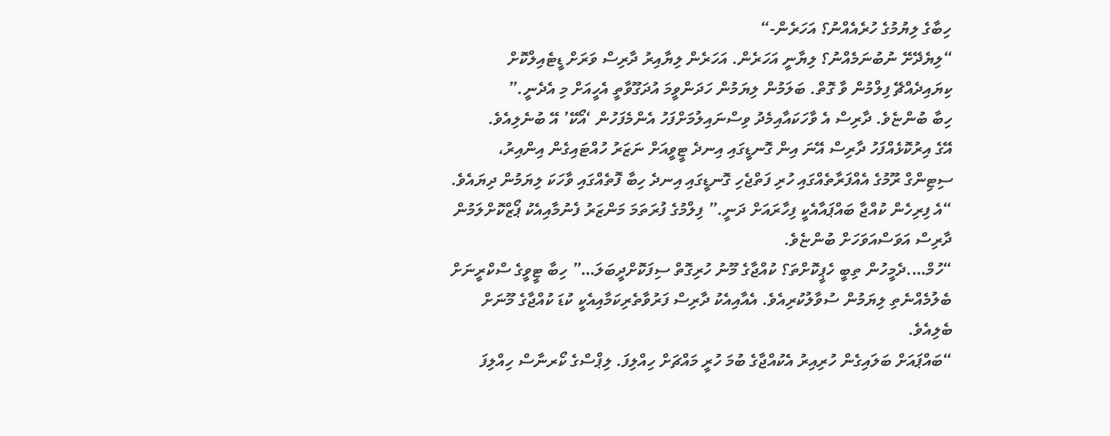ހިބާގެ ލިޔުމުގެ ހުރެއެއްނު؟ އަހަރެން-“
“ލިޔެދޭށޭ ނުބުނަމެއްނު؟ ލިޔާނީ އަހަރެން. އަހަރެން ލިޔާއިރު ދާރިސް ވަރަށް ޑީޓެއިލްކޮށް ކިޔައިދެއްޗޭ ފިލްމުން ވާ ގޮތް. ބަލަމުން ލިޔަމުން ހަދަންވީމަ އުދަގޫވާތީ އެހީއަށް މި އެދެނީ.”
ހިބާ ބުންޏެވެ. ދާރިސް އެ ވާހަކައާއިމެދު ވިސްނައިލުމަށްފަހު އެންމެފަހުން ‘އޯކޭ’ އޭ ބުނެލިއެވެ.
އޭގެ އިރުކޮޅެއްފަހު ދާރިސް އޭނަ އިން ގޮނޑީގައި އިނދެ ޓީވީއަށް ނަޒަރު ހުއްޓައިގެން އިންއިރު، ސިޓިންގް ރޫމުގެ އެއްފަރާތެއްގައި ހުރި ފަތްޖެހި ގޮނޑީގައި އިނދެ ހިބާ ފޮތެއްގައި ވާހަކަ ލިޔަމުން ދިޔައެވެ.
“އެ ފިރިހެން ކުއްޖާ ބައްޕައާއެކީ ފިހާރައަށް ދަނީ.” ފިލްމުގެ ފުރަތަމަ މަންޒަރު ފެނުމާއިއެކު ޕޯޒްކޮށްލަމުން ދާރިސް އަވަސްއަވަހަށް ބުންޏެވެ.
“ހުމް….ދެމީހުން ތިބީ ހެޕީކޮށްތަ؟ ކުއްޖާގެ މޫނު ހުރިގޮތް ސިފަކޮށްދީބަލަ…” ހިބާ ޓީވީގެ ސްކްރީނަށް ބެލުމެއްނެތި ލިޔަމުން ސުވާލުކުރިއެވެ. އެއާއިއެކު ދާރިސް ފަރުވާތެރިކަމާއިއެކީ ކުޑަ ކުއްޖާގެ މޫނަށް ބެލިއެވެ.
“ބައްޕައަށް ބަލައިގެން ހުރިއިރު އެކުއްޖާގެ ބުމަ ހުރީ މައްޗަށް ހިއްލިފަ. ލިޕްސްގެ ކޯރނާސް ހިއްލިފަ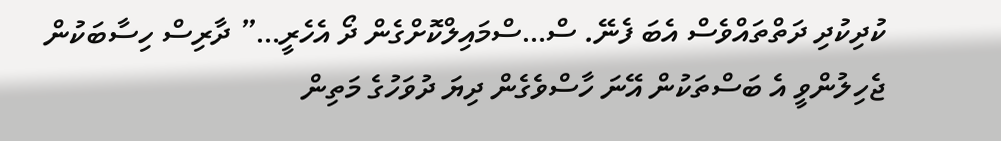ކުދިކުދި ދަތްތައްވެސް އެބަ ފެނޭ. ސް…ސްމައިލްކޮށްގެން ދޯ އެހެރީ…” ދާރިސް ހިސާބަކުން ޖެހިލުންވީ އެ ބަސްތަކުން އޭނަ ހާސްވެގެން ދިޔަ ދުވަހުގެ މަތިން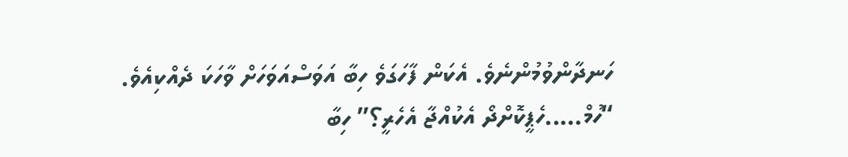ހަނދާންވުމުންނެވެ. އެކަން ފާހަގަވެ ހިބާ އަވަސްއަވަހަށް ވާހަކަ ދެއްކިއެވެ.
“ހުމް…..ހެޕީކޮށްދޯ އެކުއްޖާ އެހެރީ؟” ހިބާ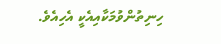ހިނިތުންވުމަކާއިއެކީ އެހިއެވެ.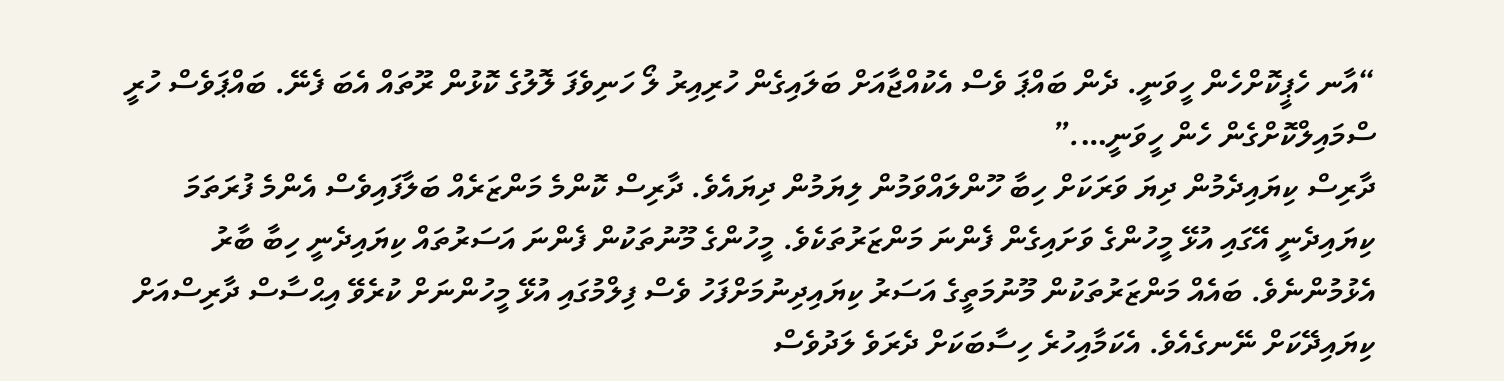“އާނ ހެޕީކޮށްހެން ހީވަނީ. ދެން ބައްޕަ ވެސް އެކުއްޖާއަށް ބަލައިގެން ހުރިއިރު ލޯ ހަނިވެފަ ލޮލުގެ ކޮޅުން ރޫތައް އެބަ ފެނޭ. ބައްޕަވެސް ހުރީ ސްމައިލްކޮށްގެން ހެން ހީވަނީ….”
ދާރިސް ކިޔައިދެމުން ދިޔަ ވަރަކަށް ހިބާ ހޫންލައްވަމުން ލިޔަމުން ދިޔައެވެ. ދާރިސް ކޮންމެ މަންޒަރެއް ބަލާފައިވެސް އެންމެ ފުރަތަމަ ކިޔައިދެނީ އޭގައި އުޅޭ މީހުންގެ ވަށައިގެން ފެންނަ މަންޒަރުތަކެވެ. މީހުންގެ މޫނުތަކުން ފެންނަ އަސަރުތައް ކިޔައިދެނީ ހިބާ ބާރު އެޅުމުންނެވެ. ބައެއް މަންޒަރުތަކުން މޫނުމަތީގެ އަސަރު ކިޔައިދިނުމަށްފަހު ވެސް ފިލްމުގައި އުޅޭ މީހުންނަށް ކުރެވޭ އިޙްސާސް ދާރިސްއަށް ކިޔައިދޭކަށް ނޭނގެއެވެ. އެކަމާއިހުރެ ހިސާބަކަށް ދެރަވެ ލަދުވެސް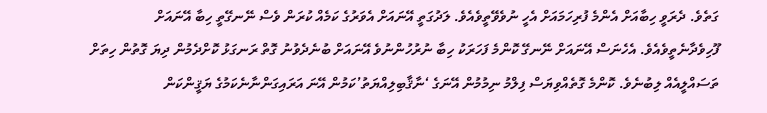ގަތެވެ. ދެރަވީ ހިބާއަށް އެންމެ ފުރިހަމައަށް އެހީ ނުވެވޭތީވެއެވެ. ލަދުގަތީ އޭނައަށް އެވަރުގެ ކަމެއް ކުރަން ވެސް ނޭނގޭތީ ހިބާ އޭނައަށް ފޫހިވެދާނެތީވެއެވެ. އެހެނަސް އޭނައަށް ނޭނގޭ ކޮންމެ ފަހަރަކު ހިބާ ނުރުހުންނުވެ އޭނައަށް ބުނެދެވުނު ގޮތް ރަނގަޅު ކޮށްދެމުން ދިޔަ ގޮތުން ހިތަށް ތަސައްލީއެއް ލިބުނެވެ. ކޮންމެ ގޮތެއްވިޔަސް ފިލްމު ނިމުމުން އޭނަގެ ‘ނާޤާބިލިއްޔަތު’ކަމުން އޭނަ އަރައިގަންނާނެކަމުގެ ޔަޤީންކަން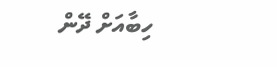ހިބާއަށް ދޭން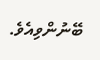ބޭނުންވިއެވެ.